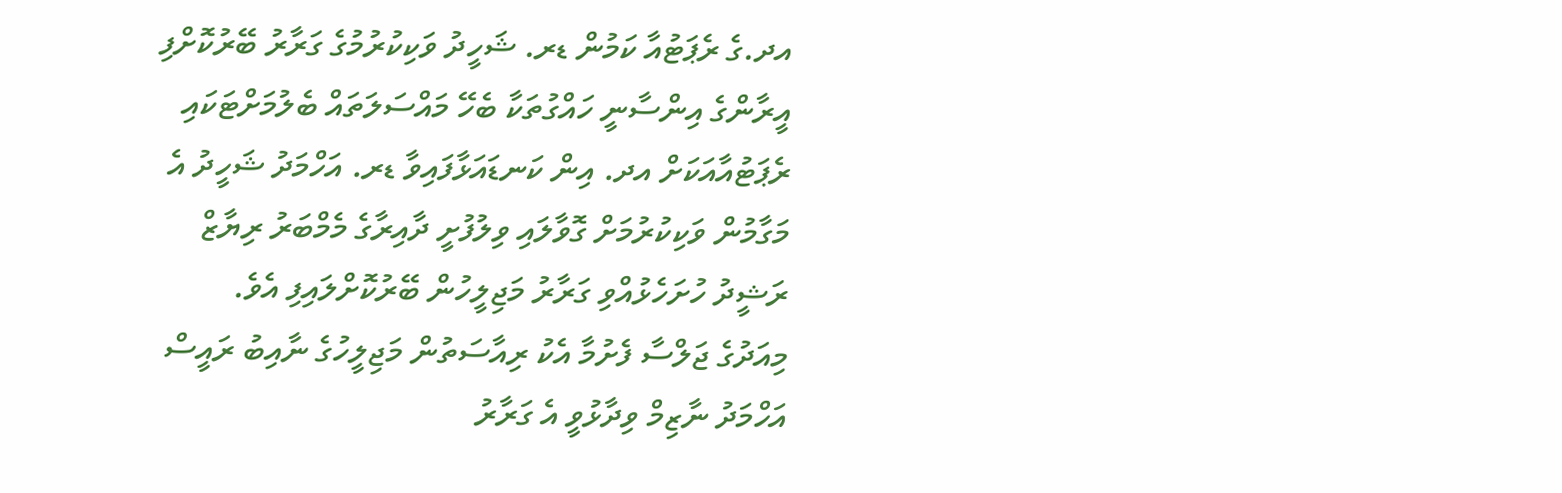އދ.ގެ ރެޕަޓުއާ ކަމުން ޑރ. ޝަހީދު ވަކިކުރުމުގެ ގަރާރު ބޭރުކޮށްފި
އީރާންގެ އިންސާނީ ހައްގުތަކާ ބެހޭ މައްސަލަތައް ބެލުމަށްޓަކައި ރެޕަޓުއާއަކަށް އދ. އިން ކަނޑައަޅާފައިވާ ޑރ. އަހްމަދު ޝަހީދު އެ މަގާމުން ވަކިކުރުމަށް ގޮވާލައި ވިލުފުށީ ދާއިރާގެ މެމްބަރު ރިޔާޒް ރަޝީދު ހުށަހެޅުއްވި ގަރާރު މަޖިލީހުން ބޭރުކޮށްލައިފި އެވެ.
މިއަދުގެ ޖަލްސާ ފެށުމާ އެކު ރިއާސަތުން މަޖިލީހުގެ ނާއިބު ރައީސް އަހްމަދު ނާޒިމް ވިދާޅުވީ އެ ގަރާރު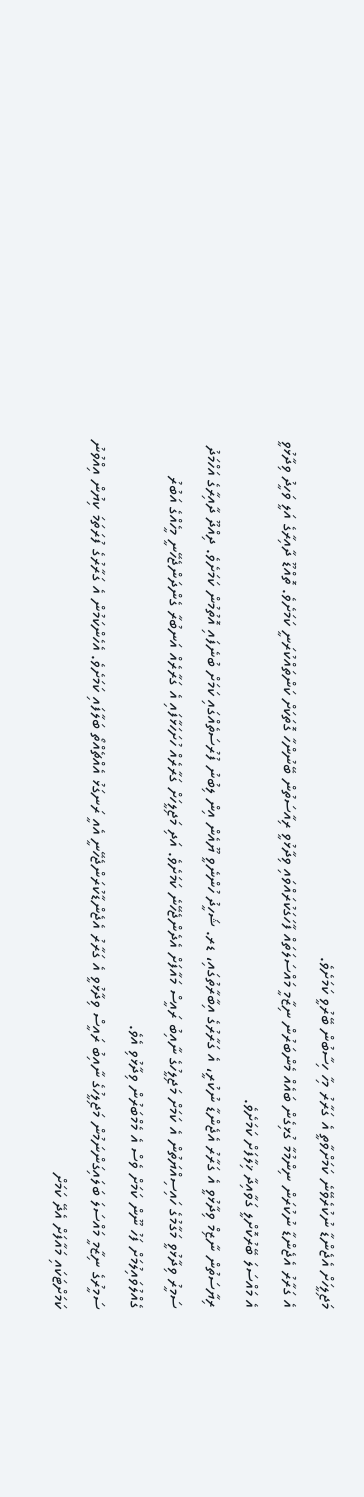މަޖިލީހަށް އެޖެންޑާ ނުކުރެވޭނެ ކަމަށްވާތީ އެ ގަރާރު މިހާ ހިސާބުން ބޭރުވީ ކަމަށެވެ.
އެ ގަރާރު އެޖެންޑާ ނުކުރަން ނިންމުމާ ގުޅިގެން ބައެއް މެންބަރުން ނިޒާމީ މައްސަލަތައް ފާހަގަކުރައްވައި ވިދާޅުވީ ރިއާސަތުން ބޭނުންހާ ގޮތަކަށް ކަންތައްކުރަނީ ކަމަށެވެ. ތޮއްޑޫ ދާއިރާގެ އަލީ ވަހީދު ވިދާޅުވީ އެ މައްސަލަ ބޭރުކޮށްލީ ގަވާއިދާ ޚިލާފަށް ކަމަށެވެ.
ރިޔާސަތުން ނާޒިމް ވިދާޅުވީ އެ ގަރާރު އެޖެންޑާ ނުކުރީ، އެ ގަރާރުގެ އިބާރާތުގައި، ޑރ. ޝަހީދު ހުންނެވީ ޔޫއެން އިން ލިބުނު ފުރުސަތެއްގައި ކަމަށް ބުނެފައި އޮތުމުން ކަމަށެވެ. ދިއްދޫ ދާއިރާގެ އަހްމަދު ސަމީރު ވިދާޅުވީ މަގާމުގެ ހައިސިއްޔަތުން އެ ކަމަށް މަޖިލީހުގެ ނާއިބު ރައީސް މައާފަށް އެދެންޖެހޭނެ ކަމަށެވެ. އަދި މަޖިލީހަށް ގަރާރެއް ހުށަހަޅާފައި އެ ގަރާރެއް އަނބުރާ ގެންދަންޖެހޭނީ މީހެއްގެ އަބުރު ގެއްލުވައިލުމަށް ފަހު ނޫން ކަމަށް ވެސް އެ މެމްބަރުން ވިދާޅުވި އެވެ.
ސަމީރުގެ ނިޒާމީ މައްސަލަ ބަލައިގަންނަމުން މަޖިލީހުގެ ނާއިބު ރައީސް ވިދާޅުވީ އެ ގަރާރު އެޖެންޑާކުރަންޖެހޭނީ އެއީ ރަނގަޅު އެއްޗެއްތޯ ބަލާފައި ކަމަށެވެ. އެހެންކަމުން އެ ގަރާރުގެ ފުރަތަމަ ކިޔުން އިއްވުނު ކަމަށްޓަކައި މައާފަށް އެދޭ ކަމަށް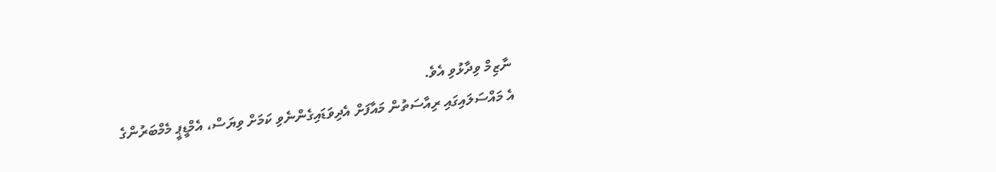ނާޒިމް ވިދާޅުވި އެވެ.
އެ މައްސަލައިގައި ރިއާސަތުން މައާފަށް އެދިވަޑައިގެންނެވި ކަމަށް ވިޔަސް، އެމްޑީޕީ މެމްބަރުންގެ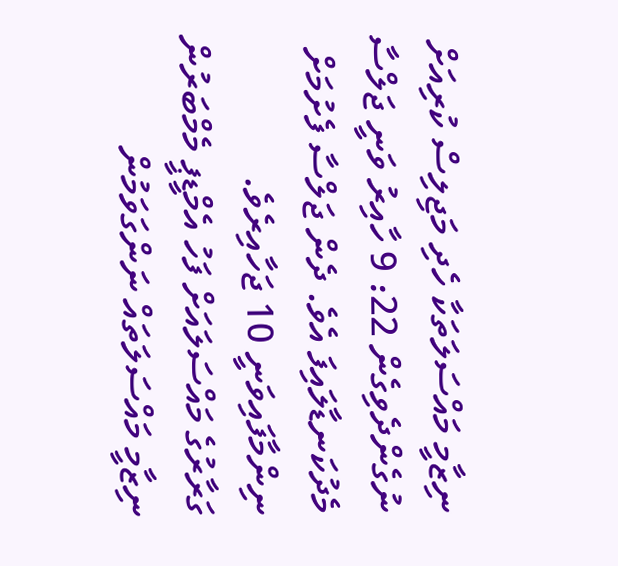ނިޒާމީ މައްސަލަތަކާ ހެދި މަޖިލިސް ކުރިއަށް ނުގެންދެވިގެން 22: 9 ހާއިރު ވަނީ ޖަލްސާ މެދުކަނޑާލައިފަ އެވެ. ދެން ޖަލްސާ ފެށުމަށް ނިންމާފައިވަނީ 10 ޖަހާއިރެވެ.
ގަރާރުގެ މައްސަލައަށް ފަހު އެމްޑީޕީ މެމްބަރުން ނިޒާމީ މައްސަލަތައް ނަންގަވަމުން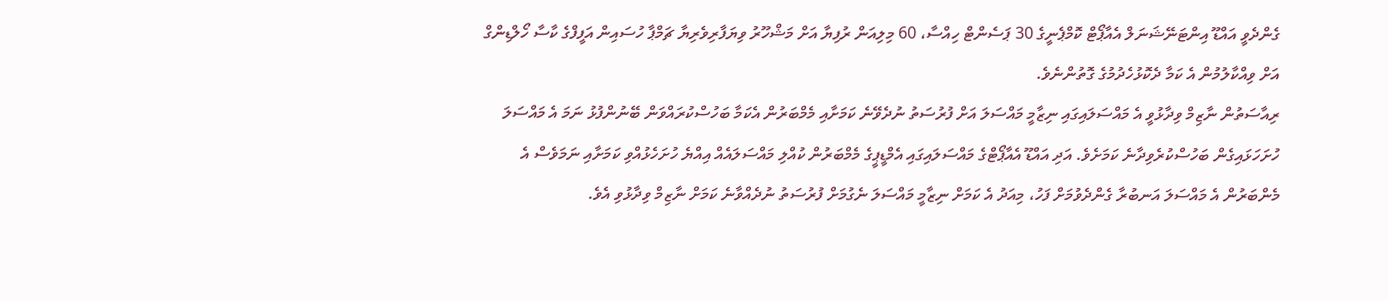ގެންދެވީ އައްޑޫ އިންޓަނޭޝަނަލް އެއާޕޯޓް ކޮމްޕެނީގެ 30 ޕަސެންޓް ހިއްސާ، 60 މިލިއަން ރުފިޔާ އަށް މަޝްހޫރު ވިޔަފާރިވެރިޔާ ޗަމްޕާ ހުސައިން އަފީފްގެ ކާސާ ހޯލްޑިންގް އަށް ވިއްކާލުމުން އެ ކަމާ ދެކޮޅުހެދުމުގެ ގޮތުންނެވެ.
ރިއާސަތުން ނާޒިމް ވިދާޅުވީ އެ މައްސަލައިގައި ނިޒާމީ މައްސަލަ އަށް ފުރުސަތު ނުދެވޭނެ ކަމަށާއި މެމްބަރުން އެކަމާ ބަހުސްކުރައްވަން ބޭނުންފުޅު ނަމަ އެ މައްސަލަ ހުށަހަޅައިގެން ބަހުސްކުރެވިދާނެ ކަމަށެވެ. އަދި އައްޑޫ އެއާޕޯޓްގެ މައްސަލައިގައި އެމްޑީޕީގެ މެމްބަރުން ކުއްލި މައްސަލައެއް އިއްޔެ ހުށަހެޅުއްވި ކަމަށާއި ނަމަވެސް އެ މެންބަރުން އެ މައްސަލަ އަނބުރާ ގެންދެވުމަށް ފަހު، މިއަދު އެ ކަމަށް ނިޒާމީ މައްސަލަ ނެގުމަށް ފުރުސަތު ނުދެއްވާނެ ކަމަށް ނާޒިމް ވިދާޅުވި އެވެ.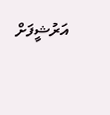އަރުޝީފަށް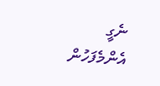ނެގީ
އެންމެފަހުން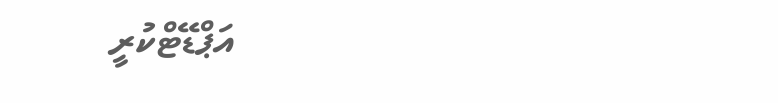އަޕްޑޭޓްކުރީ